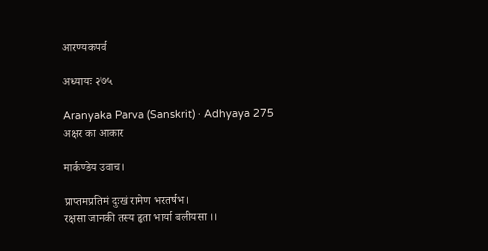आरण्यकपर्व

अध्यायः २७५

Aranyaka Parva (Sanskrit) · Adhyaya 275
अक्षर का आकार

मार्कण्डेय उवाच।

प्राप्तमप्रतिमं दुःखं रामेण भरतर्षभ।
रक्षसा जानकी तस्य हृता भार्या बलीयसा ।।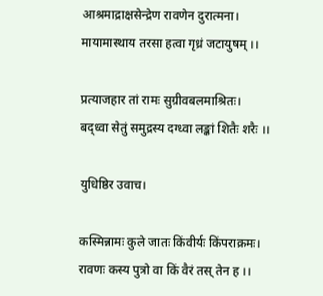आश्रमाद्राक्षसेन्द्रेण रावणेन दुरात्मना।
मायामास्थाय तरसा हत्वा गृध्रं जटायुषम् ।।

प्रत्याजहार तां रामः सुग्रीवबलमाश्रितः।
बद्ध्वा सेतुं समुद्रस्य दग्ध्वा लङ्कां शितैः शरैः ।।

युधिष्ठिर उवाच।

कस्मिन्नामः कुले जातः किंवीर्यः किंपराक्रमः।
रावणः कस्य पुत्रो वा किं वैरं तस् तेन ह ।।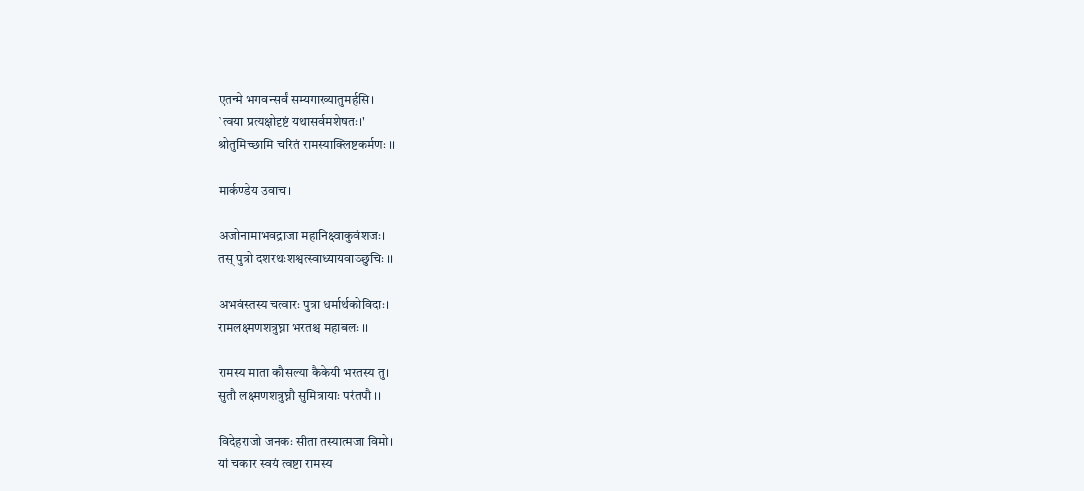एतन्मे भगवन्सर्वं सम्यगाख्यातुमर्हसि।
`त्वया प्रत्यक्षोदृष्टं यथासर्वमशेषतः।'
श्रोतुमिच्छामि चरितं रामस्याक्लिष्टकर्मणः ।।

मार्कण्डेय उवाच।

अजोनामाभवद्राजा महानिक्ष्वाकुवंशजः।
तस् पुत्रो दशरथःशश्वत्स्वाध्यायवाञ्छुचिः ।।

अभवंस्तस्य चत्वारः पुत्रा धर्मार्थकोविदाः।
रामलक्ष्मणशत्रुघ्ना भरतश्च महाबलः ।।

रामस्य माता कौसल्या कैकेयी भरतस्य तु।
सुतौ लक्ष्मणशत्रुघ्नौ सुमित्रायाः परंतपौ ।।

विदेहराजो जनकः सीता तस्यात्मजा विमो।
यां चकार स्वयं त्वष्टा रामस्य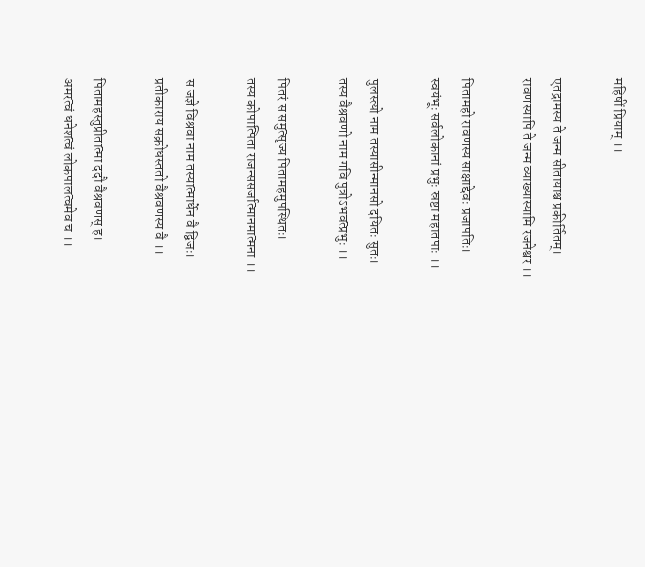महिषीं प्रियाम् ।।

एतद्रामस्य ते जन्म सीतायाश्च प्रकीर्तितम्।
रावणस्यापि ते जन्म व्याख्यास्यामि रजनेश्वर ।।

पितामहो रावणस्य साक्षाद्देवः प्रजापतिः।
स्वयंभूः सर्वलोकानां प्रभुः स्रष्टा महातपाः ।।

पुलस्त्यो नाम तस्यासीन्मानसो दयितः सुतः।
तस्य वैश्रवणो नाम गवि पुत्रोऽभवत्प्रभुः ।।

पितरं स समुत्सृज्य पितामहमुपस्थितः।
तस्य कोपात्पिता राजन्ससर्जात्मानमात्मना ।।

स जज्ञे विश्रवा नाम तस्यात्मार्धेन वै द्विजः।
प्रतीकाराय सक्रोधस्ततो वैश्रवणस्य वै ।।

पितामहस्तुप्रीतात्मा ददौ वैश्रवणस् ह।
अमरत्वं धनेशत्वं लोकपालत्वमेव च ।।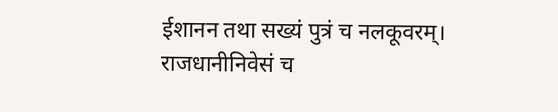ईशानन तथा सख्यं पुत्रं च नलकूवरम्।
राजधानीनिवेसं च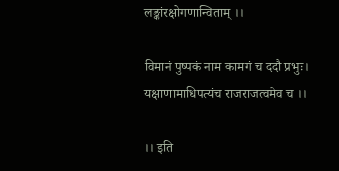लङ्कांरक्षोगणान्विताम् ।।

विमानं पुष्पकं नाम कामगं च ददौ प्रभुः।
यक्षाणामाधिपत्यंच राजराजत्वमेव च ।।

।। इति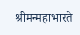श्रीमन्महाभारते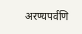अरण्यपर्वणि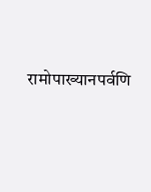रामोपाख्यानपर्वणि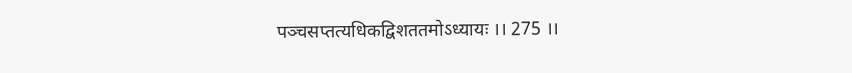पञ्चसप्तत्यधिकद्विशततमोऽध्यायः ।। 275 ।।